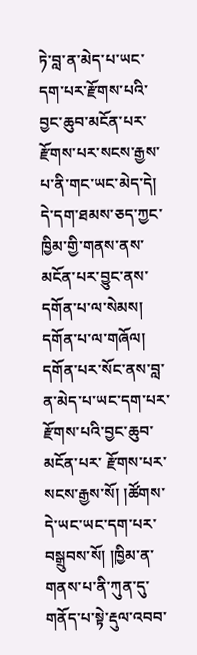ཏེ་བླ་ན་མེད་པ་ཡང་དག་པར་རྫོགས་པའི་བྱང་ཆུབ་མངོན་པར་རྫོགས་པར་སངས་རྒྱས་པ་ནི་གང་ཡང་མེད་དེ། དེ་དག་ཐམས་ཅད་ཀྱང་ཁྱིམ་གྱི་གནས་ནས་མངོན་པར་བྱུང་ནས་དགོན་པ་ལ་སེམས། དགོན་པ་ལ་གཞོལ། དགོན་པར་སོང་ནས་བླ་ན་མེད་པ་ཡང་དག་པར་རྫོགས་པའི་བྱང་ཆུབ་མངོན་པར་ རྫོགས་པར་སངས་རྒྱས་སོ། །ཚོགས་དེ་ཡང་ཡང་དག་པར་བསྒྲུབས་སོ། །ཁྱིམ་ན་གནས་པ་ནི་ཀུན་དུ་གནོད་པ་སྟེ་རྡུལ་འབབ་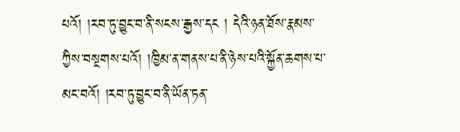པའོ། །རབ་ཏུ་བྱུང་བ་ནི་སངས་རྒྱས་དང ། དེའི་ཉན་ཐོས་རྣམས་ཀྱིས་བསྔགས་པའོ། །ཁྱིམ་ན་གནས་པ་ནི་ཉེས་པའི་སྐྱོན་ཆགས་པ་མང་བའོ། །རབ་ཏུ་བྱུང་བ་ནི་ཡོན་ཏན་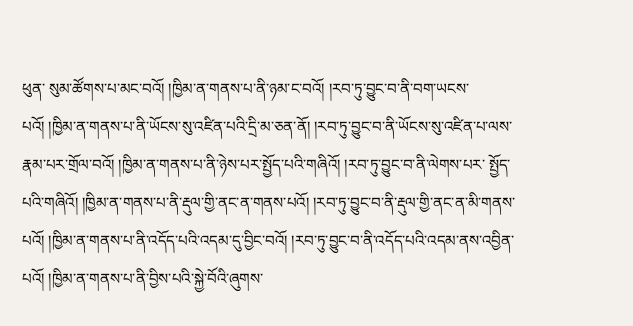ཕུན་ སུམ་ཚོགས་པ་མང་བའོ། །ཁྱིམ་ན་གནས་པ་ནི་ཉམ་ང་བའོ། །རབ་ཏུ་བྱུང་བ་ནི་བག་ཡངས་པའོ། །ཁྱིམ་ན་གནས་པ་ནི་ཡོངས་སུ་འཛིན་པའི་དྲི་མ་ཅན་ནོ། །རབ་ཏུ་བྱུང་བ་ནི་ཡོངས་སུ་འཛིན་པ་ལས་རྣམ་པར་གྲོལ་བའོ། །ཁྱིམ་ན་གནས་པ་ནི་ཉེས་པར་སྤྱོད་པའི་གཞིའོ། །རབ་ཏུ་བྱུང་བ་ནི་ལེགས་པར་ སྤྱོད་པའི་གཞིའོ། །ཁྱིམ་ན་གནས་པ་ནི་རྡུལ་གྱི་ནང་ན་གནས་པའོ། །རབ་ཏུ་བྱུང་བ་ནི་རྡུལ་གྱི་ནང་ན་མི་གནས་པའོ། །ཁྱིམ་ན་གནས་པ་ནི་འདོད་པའི་འདམ་དུ་བྱིང་བའོ། །རབ་ཏུ་བྱུང་བ་ནི་འདོད་པའི་འདམ་ནས་འབྱིན་པའོ། །ཁྱིམ་ན་གནས་པ་ནི་བྱིས་པའི་སྐྱེ་བོའི་ཞུགས་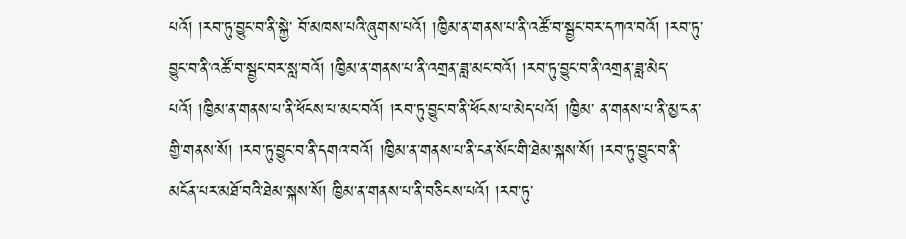པའོ། །རབ་ཏུ་བྱུང་བ་ནི་སྐྱེ་ བོ་མཁས་པའི་ཞུགས་པའོ། །ཁྱིམ་ན་གནས་པ་ནི་འཚོ་བ་སྦྱང་བར་དཀའ་བའོ། །རབ་ཏུ་བྱུང་བ་ནི་འཚོ་བ་སྦྱང་བར་སླ་བའོ། །ཁྱིམ་ན་གནས་པ་ནི་འགྲན་ཟླ་མང་བའོ། །རབ་ཏུ་བྱུང་བ་ནི་འགྲན་ཟླ་མེད་པའོ། །ཁྱིམ་ན་གནས་པ་ནི་ཕོངས་པ་མང་བའོ། །རབ་ཏུ་བྱུང་བ་ནི་ཕོངས་པ་མེད་པའོ། །ཁྱིམ་ ན་གནས་པ་ནི་མྱ་ངན་གྱི་གནས་སོ། །རབ་ཏུ་བྱུང་བ་ནི་དགའ་བའོ། །ཁྱིམ་ན་གནས་པ་ནི་ངན་སོང་གི་ཐེམ་སྐས་སོ། །རབ་ཏུ་བྱུང་བ་ནི་མངོན་པར་མཐོ་བའི་ཐེམ་སྐས་སོ། ཁྱིམ་ན་གནས་པ་ནི་བཅིངས་པའོ། །རབ་ཏུ་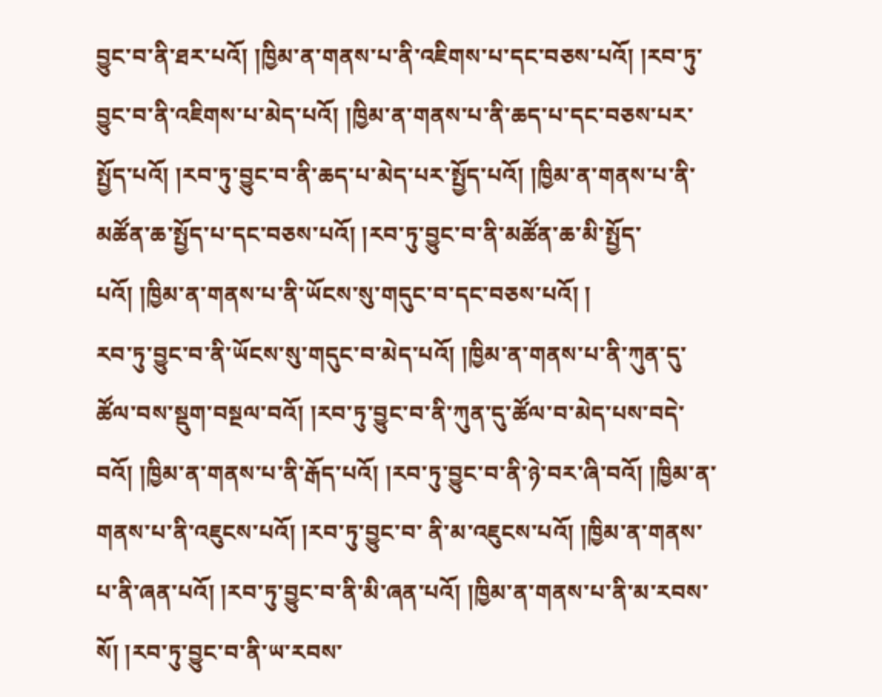བྱུང་བ་ནི་ཐར་པའོ། །ཁྱིམ་ན་གནས་པ་ནི་འཇིགས་པ་དང་བཅས་པའོ། །རབ་ཏུ་ བྱུང་བ་ནི་འཇིགས་པ་མེད་པའོ། །ཁྱིམ་ན་གནས་པ་ནི་ཆད་པ་དང་བཅས་པར་སྤྱོད་པའོ། །རབ་ཏུ་བྱུང་བ་ནི་ཆད་པ་མེད་པར་སྤྱོད་པའོ། །ཁྱིམ་ན་གནས་པ་ནི་མཚོན་ཆ་སྤྱོད་པ་དང་བཅས་པའོ། །རབ་ཏུ་བྱུང་བ་ནི་མཚོན་ཆ་མི་སྤྱོད་པའོ། །ཁྱིམ་ན་གནས་པ་ནི་ཡོངས་སུ་གདུང་བ་དང་བཅས་པའོ། །
རབ་ཏུ་བྱུང་བ་ནི་ཡོངས་སུ་གདུང་བ་མེད་པའོ། །ཁྱིམ་ན་གནས་པ་ནི་ཀུན་དུ་ཚོལ་བས་སྡུག་བསྔལ་བའོ། །རབ་ཏུ་བྱུང་བ་ནི་ཀུན་དུ་ཚོལ་བ་མེད་པས་བདེ་བའོ། །ཁྱིམ་ན་གནས་པ་ནི་རྒོད་པའོ། །རབ་ཏུ་བྱུང་བ་ནི་ཉེ་བར་ཞི་བའོ། །ཁྱིམ་ན་གནས་པ་ནི་འཇུངས་པའོ། །རབ་ཏུ་བྱུང་བ་ ནི་མ་འཇུངས་པའོ། །ཁྱིམ་ན་གནས་པ་ནི་ཞན་པའོ། །རབ་ཏུ་བྱུང་བ་ནི་མི་ཞན་པའོ། །ཁྱིམ་ན་གནས་པ་ནི་མ་རབས་སོ། །རབ་ཏུ་བྱུང་བ་ནི་ཡ་རབས་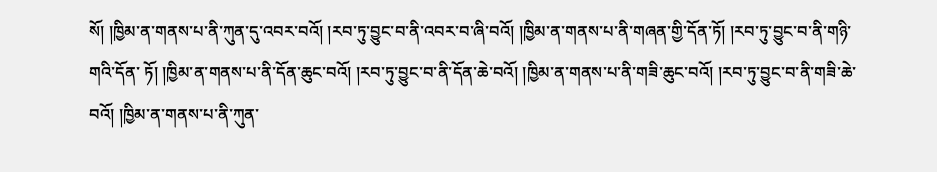སོ། །ཁྱིམ་ན་གནས་པ་ནི་ཀུན་དུ་འབར་བའོ། །རབ་ཏུ་བྱུང་བ་ནི་འབར་བ་ཞི་བའོ། །ཁྱིམ་ན་གནས་པ་ནི་གཞན་གྱི་དོན་ཏོ། །རབ་ཏུ་བྱུང་བ་ནི་གཉི་གའི་དོན་ ཏོ། །ཁྱིམ་ན་གནས་པ་ནི་དོན་ཆུང་བའོ། །རབ་ཏུ་བྱུང་བ་ནི་དོན་ཆེ་བའོ། །ཁྱིམ་ན་གནས་པ་ནི་གཟི་ཆུང་བའོ། །རབ་ཏུ་བྱུང་བ་ནི་གཟི་ཆེ་བའོ། །ཁྱིམ་ན་གནས་པ་ནི་ཀུན་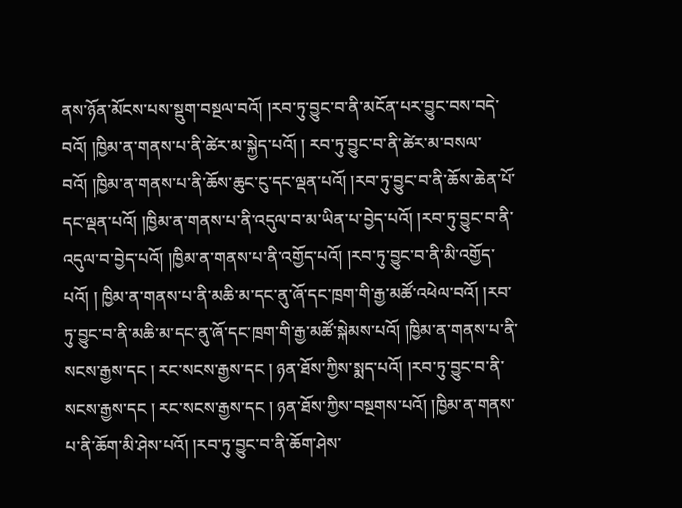ནས་ཉོན་མོངས་པས་སྡུག་བསྔལ་བའོ། །རབ་ཏུ་བྱུང་བ་ནི་མངོན་པར་བྱུང་བས་བདེ་བའོ། །ཁྱིམ་ན་གནས་པ་ནི་ཚེར་མ་སྐྱེད་པའོ། ། རབ་ཏུ་བྱུང་བ་ནི་ཚེར་མ་བསལ་བའོ། །ཁྱིམ་ན་གནས་པ་ནི་ཆོས་ཆུང་ངུ་དང་ལྡན་པའོ། །རབ་ཏུ་བྱུང་བ་ནི་ཆོས་ཆེན་པོ་དང་ལྡན་པའོ། །ཁྱིམ་ན་གནས་པ་ནི་འདུལ་བ་མ་ཡིན་པ་བྱེད་པའོ། །རབ་ཏུ་བྱུང་བ་ནི་འདུལ་བ་བྱེད་པའོ། །ཁྱིམ་ན་གནས་པ་ནི་འགྱོད་པའོ། །རབ་ཏུ་བྱུང་བ་ནི་མི་འགྱོད་པའོ། ། ཁྱིམ་ན་གནས་པ་ནི་མཆི་མ་དང་ནུ་ཞོ་དང་ཁྲག་གི་རྒྱ་མཚོ་འཕེལ་བའོ། །རབ་ཏུ་བྱུང་བ་ནི་མཆི་མ་དང་ནུ་ཞོ་དང་ཁྲག་གི་རྒྱ་མཚོ་སྐེམས་པའོ། །ཁྱིམ་ན་གནས་པ་ནི་སངས་རྒྱས་དང ། རང་སངས་རྒྱས་དང ། ཉན་ཐོས་ཀྱིས་སྨད་པའོ། །རབ་ཏུ་བྱུང་བ་ནི་སངས་རྒྱས་དང ། རང་སངས་རྒྱས་དང ། ཉན་ཐོས་ཀྱིས་བསྔགས་པའོ། །ཁྱིམ་ན་གནས་པ་ནི་ཆོག་མི་ཤེས་པའོ། །རབ་ཏུ་བྱུང་བ་ནི་ཆོག་ཤེས་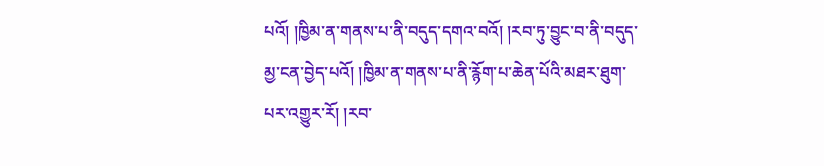པའོ། །ཁྱིམ་ན་གནས་པ་ནི་བདུད་དགའ་བའོ། །རབ་ཏུ་བྱུང་བ་ནི་བདུད་མྱ་ངན་བྱེད་པའོ། །ཁྱིམ་ན་གནས་པ་ནི་རྙོག་པ་ཆེན་པོའི་མཐར་ཐུག་པར་འགྱུར་རོ། །རབ་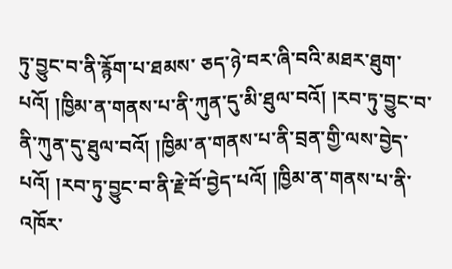ཏུ་བྱུང་བ་ནི་རྙོག་པ་ཐམས་ ཅད་ཉེ་བར་ཞི་བའི་མཐར་ཐུག་པའོ། །ཁྱིམ་ན་གནས་པ་ནི་ཀུན་དུ་མི་ཐུལ་བའོ། །རབ་ཏུ་བྱུང་བ་ནི་ཀུན་དུ་ཐུལ་བའོ། །ཁྱིམ་ན་གནས་པ་ནི་བྲན་གྱི་ལས་བྱེད་པའོ། །རབ་ཏུ་བྱུང་བ་ནི་རྗེ་བོ་བྱེད་པའོ། །ཁྱིམ་ན་གནས་པ་ནི་འཁོར་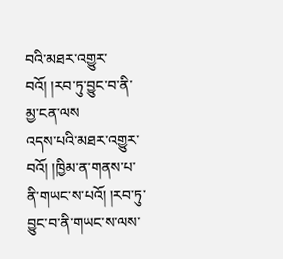བའི་མཐར་འགྱུར་བའོ། །རབ་ཏུ་བྱུང་བ་ནི་མྱ་ངན་ལས
འདས་པའི་མཐར་འགྱུར་བའོ། །ཁྱིམ་ན་གནས་པ་ནི་གཡང་ས་པའོ། །རབ་ཏུ་བྱུང་བ་ནི་གཡང་ས་ལས་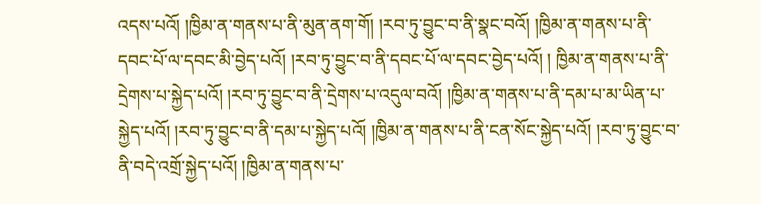འདས་པའོ། །ཁྱིམ་ན་གནས་པ་ནི་མུན་ནག་གོ། །རབ་ཏུ་བྱུང་བ་ནི་སྣང་བའོ། །ཁྱིམ་ན་གནས་པ་ནི་དབང་པོ་ལ་དབང་མི་བྱེད་པའོ། །རབ་ཏུ་བྱུང་བ་ནི་དབང་པོ་ལ་དབང་བྱེད་པའོ། ། ཁྱིམ་ན་གནས་པ་ནི་དྲེགས་པ་སྐྱེད་པའོ། །རབ་ཏུ་བྱུང་བ་ནི་དྲེགས་པ་འདུལ་བའོ། །ཁྱིམ་ན་གནས་པ་ནི་དམ་པ་མ་ཡིན་པ་སྐྱེད་པའོ། །རབ་ཏུ་བྱུང་བ་ནི་དམ་པ་སྐྱེད་པའོ། །ཁྱིམ་ན་གནས་པ་ནི་ངན་སོང་སྐྱེད་པའོ། །རབ་ཏུ་བྱུང་བ་ནི་བདེ་འགྲོ་སྐྱེད་པའོ། །ཁྱིམ་ན་གནས་པ་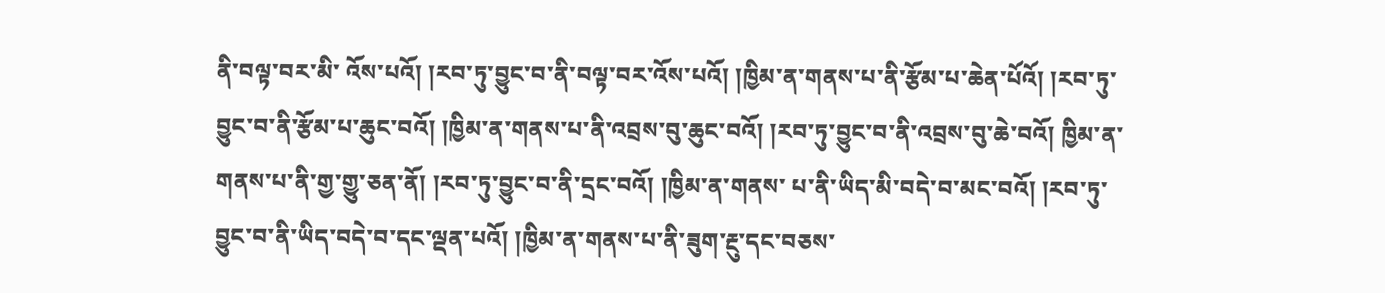ནི་བལྟ་བར་མི་ འོས་པའོ། །རབ་ཏུ་བྱུང་བ་ནི་བལྟ་བར་འོས་པའོ། །ཁྱིམ་ན་གནས་པ་ནི་རྩོམ་པ་ཆེན་པོའོ། །རབ་ཏུ་བྱུང་བ་ནི་རྩོམ་པ་ཆུང་བའོ། །ཁྱིམ་ན་གནས་པ་ནི་འབྲས་བུ་ཆུང་བའོ། །རབ་ཏུ་བྱུང་བ་ནི་འབྲས་བུ་ཆེ་བའོ། ཁྱིམ་ན་གནས་པ་ནི་གྱ་གྱུ་ཅན་ནོ། །རབ་ཏུ་བྱུང་བ་ནི་དྲང་བའོ། །ཁྱིམ་ན་གནས་ པ་ནི་ཡིད་མི་བདེ་བ་མང་བའོ། །རབ་ཏུ་བྱུང་བ་ནི་ཡིད་བདེ་བ་དང་ལྡན་པའོ། །ཁྱིམ་ན་གནས་པ་ནི་ཟུག་རྔུ་དང་བཅས་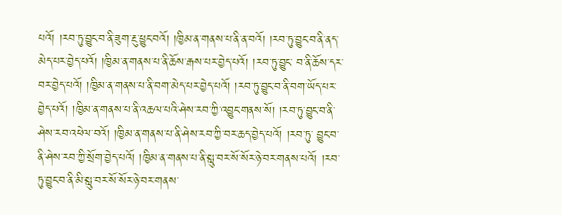པའོ། །རབ་ཏུ་བྱུང་བ་ནི་ཟུག་རྔུ་ཕྱུང་བའོ། །ཁྱིམ་ན་གནས་པ་ནི་ན་བའོ། །རབ་ཏུ་བྱུང་བ་ནི་ནད་མེད་པར་བྱེད་པའོ། །ཁྱིམ་ན་གནས་པ་ནི་ཆོས་རྒས་པར་བྱེད་པའོ། །རབ་ཏུ་བྱུང་ བ་ནི་ཆོས་དར་བར་བྱེད་པའོ། །ཁྱིམ་ན་གནས་པ་ནི་བག་མེད་པར་བྱེད་པའོ། །རབ་ཏུ་བྱུང་བ་ནི་བག་ཡོད་པར་བྱེད་པའོ། །ཁྱིམ་ན་གནས་པ་ནི་འཆལ་པའི་ཤེས་རབ་ཀྱི་འབྱུང་གནས་སོ། །རབ་ཏུ་བྱུང་བ་ནི་ཤེས་རབ་འཕེལ་བའོ། །ཁྱིམ་ན་གནས་པ་ནི་ཤེས་རབ་ཀྱི་བར་ཆད་བྱེད་པའོ། །རབ་ཏུ་ བྱུང་བ་ནི་ཤེས་རབ་ཀྱི་སྲོག་བྱེད་པའོ། །ཁྱིམ་ན་གནས་པ་ནི་སླུ་བར་སོ་སོར་ཉེ་བར་གནས་པའོ། །རབ་ཏུ་བྱུང་བ་ནི་མི་སླུ་བར་སོ་སོར་ཉེ་བར་གནས་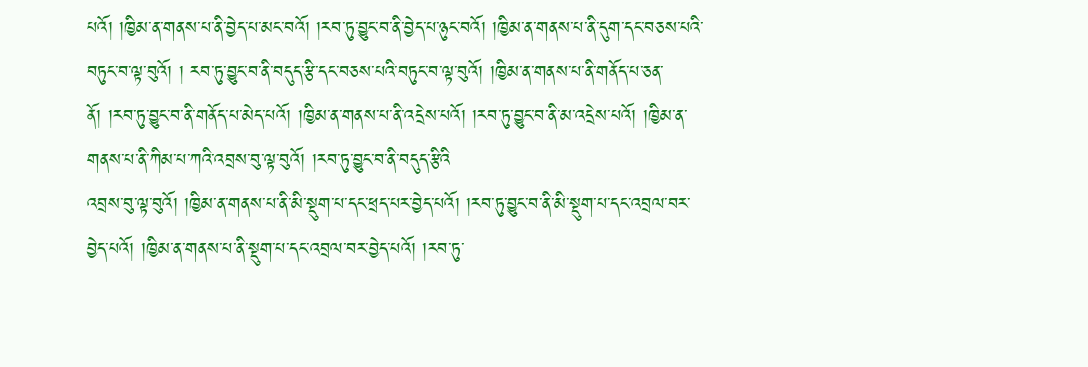པའོ། །ཁྱིམ་ན་གནས་པ་ནི་བྱེད་པ་མང་བའོ། །རབ་ཏུ་བྱུང་བ་ནི་བྱེད་པ་ཉུང་བའོ། །ཁྱིམ་ན་གནས་པ་ནི་དུག་དང་བཅས་པའི་བཏུང་བ་ལྟ་བུའོ། ། རབ་ཏུ་བྱུང་བ་ནི་བདུད་རྩི་དང་བཅས་པའི་བཏུང་བ་ལྟ་བུའོ། །ཁྱིམ་ན་གནས་པ་ནི་གནོད་པ་ཅན་ནོ། །རབ་ཏུ་བྱུང་བ་ནི་གནོད་པ་མེད་པའོ། །ཁྱིམ་ན་གནས་པ་ནི་འདྲེས་པའོ། །རབ་ཏུ་བྱུང་བ་ནི་མ་འདྲེས་པའོ། །ཁྱིམ་ན་གནས་པ་ནི་ཀིམ་པ་ཀའི་འབྲས་བུ་ལྟ་བུའོ། །རབ་ཏུ་བྱུང་བ་ནི་བདུད་རྩིའི
འབྲས་བུ་ལྟ་བུའོ། །ཁྱིམ་ན་གནས་པ་ནི་མི་སྡུག་པ་དང་ཕྲད་པར་བྱེད་པའོ། །རབ་ཏུ་བྱུང་བ་ནི་མི་སྡུག་པ་དང་འབྲལ་བར་བྱེད་པའོ། །ཁྱིམ་ན་གནས་པ་ནི་སྡུག་པ་དང་འབྲལ་བར་བྱེད་པའོ། །རབ་ཏུ་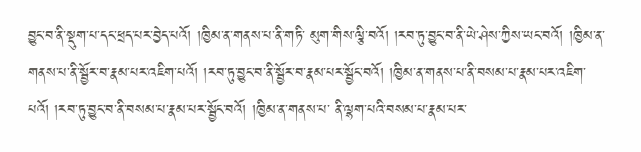བྱུང་བ་ནི་སྡུག་པ་དང་ཕྲད་པར་བྱེད་པའོ། །ཁྱིམ་ན་གནས་པ་ནི་གཏི་ མུག་གིས་ལྕི་བའོ། །རབ་ཏུ་བྱུང་བ་ནི་ཡེ་ཤེས་ཀྱིས་ཡང་བའོ། །ཁྱིམ་ན་གནས་པ་ནི་སྦྱོར་བ་རྣམ་པར་འཇིག་པའོ། །རབ་ཏུ་བྱུང་བ་ནི་སྦྱོར་བ་རྣམ་པར་སྦྱོང་བའོ། །ཁྱིམ་ན་གནས་པ་ནི་བསམ་པ་རྣམ་པར་འཇིག་པའོ། །རབ་ཏུ་བྱུང་བ་ནི་བསམ་པ་རྣམ་པར་སྦྱོང་བའོ། །ཁྱིམ་ན་གནས་པ་ ནི་ལྷག་པའི་བསམ་པ་རྣམ་པར་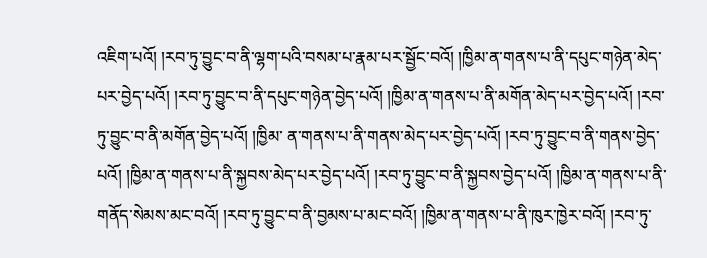འཇིག་པའོ། །རབ་ཏུ་བྱུང་བ་ནི་ལྷག་པའི་བསམ་པ་རྣམ་པར་སྦྱོང་བའོ། །ཁྱིམ་ན་གནས་པ་ནི་དཔུང་གཉེན་མེད་པར་བྱེད་པའོ། །རབ་ཏུ་བྱུང་བ་ནི་དཔུང་གཉེན་བྱེད་པའོ། །ཁྱིམ་ན་གནས་པ་ནི་མགོན་མེད་པར་བྱེད་པའོ། །རབ་ཏུ་བྱུང་བ་ནི་མགོན་བྱེད་པའོ། །ཁྱིམ་ ན་གནས་པ་ནི་གནས་མེད་པར་བྱེད་པའོ། །རབ་ཏུ་བྱུང་བ་ནི་གནས་བྱེད་པའོ། །ཁྱིམ་ན་གནས་པ་ནི་སྐྱབས་མེད་པར་བྱེད་པའོ། །རབ་ཏུ་བྱུང་བ་ནི་སྐྱབས་བྱེད་པའོ། །ཁྱིམ་ན་གནས་པ་ནི་གནོད་སེམས་མང་བའོ། །རབ་ཏུ་བྱུང་བ་ནི་བྱམས་པ་མང་བའོ། །ཁྱིམ་ན་གནས་པ་ནི་ཁུར་ཁྱེར་བའོ། །རབ་ཏུ་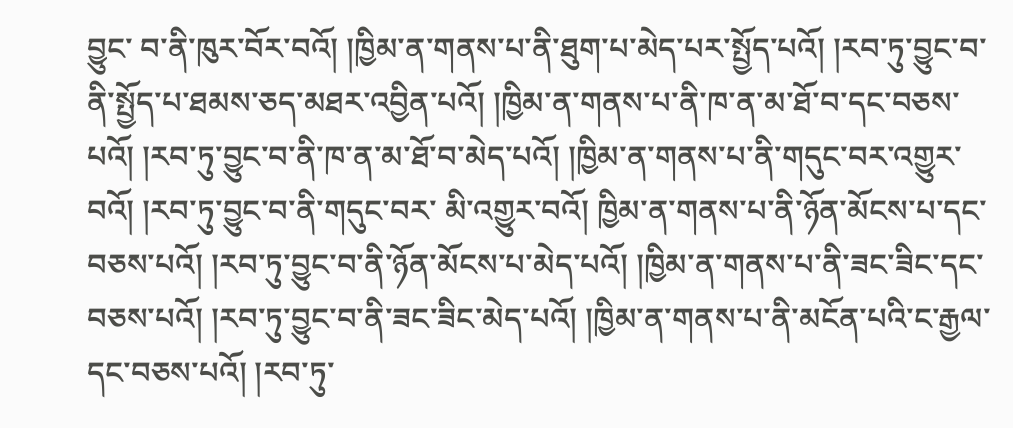བྱུང་ བ་ནི་ཁུར་བོར་བའོ། །ཁྱིམ་ན་གནས་པ་ནི་ཐུག་པ་མེད་པར་སྤྱོད་པའོ། །རབ་ཏུ་བྱུང་བ་ནི་སྤྱོད་པ་ཐམས་ཅད་མཐར་འབྱིན་པའོ། །ཁྱིམ་ན་གནས་པ་ནི་ཁ་ན་མ་ཐོ་བ་དང་བཅས་པའོ། །རབ་ཏུ་བྱུང་བ་ནི་ཁ་ན་མ་ཐོ་བ་མེད་པའོ། །ཁྱིམ་ན་གནས་པ་ནི་གདུང་བར་འགྱུར་བའོ། །རབ་ཏུ་བྱུང་བ་ནི་གདུང་བར་ མི་འགྱུར་བའོ། ཁྱིམ་ན་གནས་པ་ནི་ཉོན་མོངས་པ་དང་བཅས་པའོ། །རབ་ཏུ་བྱུང་བ་ནི་ཉོན་མོངས་པ་མེད་པའོ། །ཁྱིམ་ན་གནས་པ་ནི་ཟང་ཟིང་དང་བཅས་པའོ། །རབ་ཏུ་བྱུང་བ་ནི་ཟང་ཟིང་མེད་པའོ། །ཁྱིམ་ན་གནས་པ་ནི་མངོན་པའི་ང་རྒྱལ་དང་བཅས་པའོ། །རབ་ཏུ་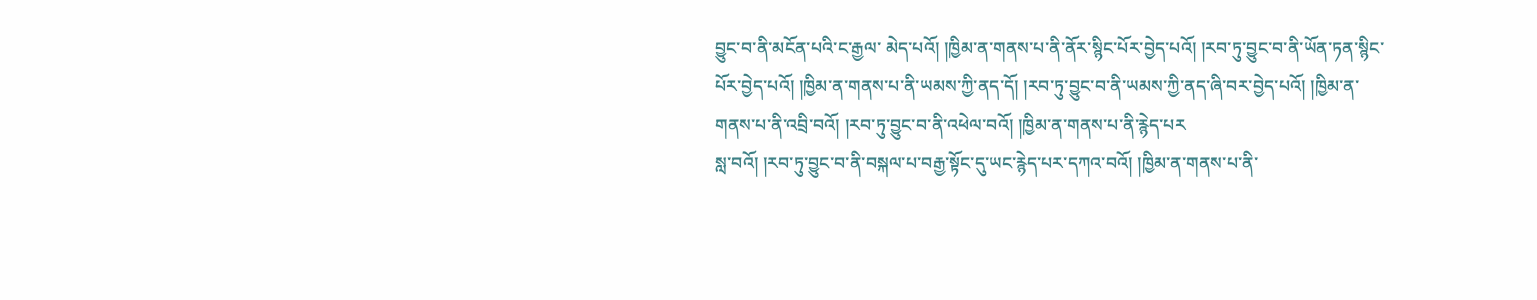བྱུང་བ་ནི་མངོན་པའི་ང་རྒྱལ་ མེད་པའོ། །ཁྱིམ་ན་གནས་པ་ནི་ནོར་སྙིང་པོར་བྱེད་པའོ། །རབ་ཏུ་བྱུང་བ་ནི་ཡོན་ཏན་སྙིང་པོར་བྱེད་པའོ། །ཁྱིམ་ན་གནས་པ་ནི་ཡམས་ཀྱི་ནད་དོ། །རབ་ཏུ་བྱུང་བ་ནི་ཡམས་ཀྱི་ནད་ཞི་བར་བྱེད་པའོ། །ཁྱིམ་ན་གནས་པ་ནི་འབྲི་བའོ། །རབ་ཏུ་བྱུང་བ་ནི་འཕེལ་བའོ། །ཁྱིམ་ན་གནས་པ་ནི་རྙེད་པར
སླ་བའོ། །རབ་ཏུ་བྱུང་བ་ནི་བསྐལ་པ་བརྒྱ་སྟོང་དུ་ཡང་རྙེད་པར་དཀའ་བའོ། །ཁྱིམ་ན་གནས་པ་ནི་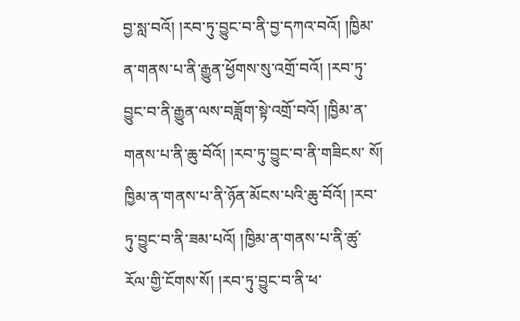བྱ་སླ་བའོ། །རབ་ཏུ་བྱུང་བ་ནི་བྱ་དཀའ་བའོ། །ཁྱིམ་ན་གནས་པ་ནི་རྒྱུན་ཕྱོགས་སུ་འགྲོ་བའོ། །རབ་ཏུ་བྱུང་བ་ནི་རྒྱུན་ལས་བཟློག་སྟེ་འགྲོ་བའོ། །ཁྱིམ་ན་གནས་པ་ནི་ཆུ་བོའོ། །རབ་ཏུ་བྱུང་བ་ནི་གཟིངས་ སོ། ཁྱིམ་ན་གནས་པ་ནི་ཉོན་མོངས་པའི་ཆུ་བོའོ། །རབ་ཏུ་བྱུང་བ་ནི་ཟམ་པའོ། །ཁྱིམ་ན་གནས་པ་ནི་ཚུ་རོལ་གྱི་ངོགས་སོ། །རབ་ཏུ་བྱུང་བ་ནི་ཕ་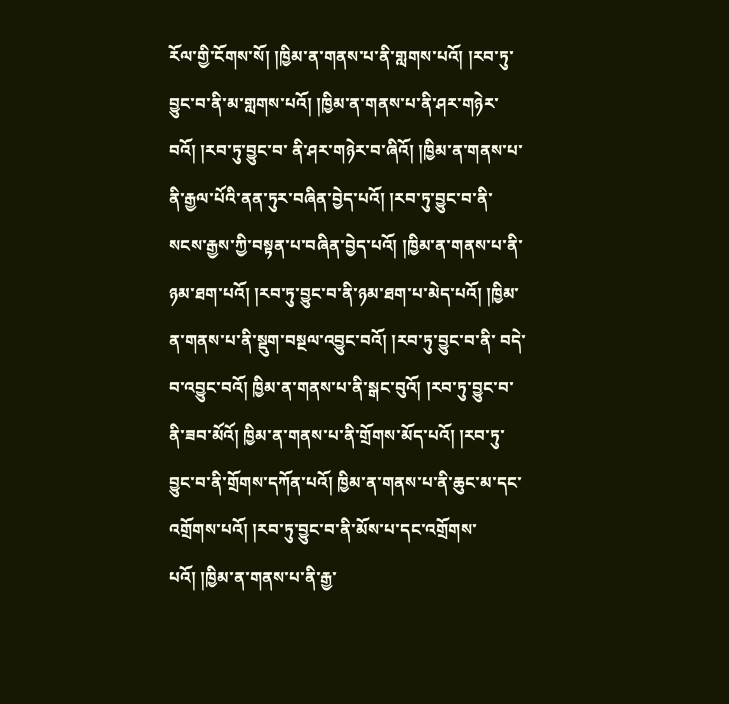རོལ་གྱི་ངོགས་སོ། །ཁྱིམ་ན་གནས་པ་ནི་གླགས་པའོ། །རབ་ཏུ་བྱུང་བ་ནི་མ་གླགས་པའོ། །ཁྱིམ་ན་གནས་པ་ནི་ཤར་གཉེར་བའོ། །རབ་ཏུ་བྱུང་བ་ ནི་ཤར་གཉེར་བ་ཞིའོ། །ཁྱིམ་ན་གནས་པ་ནི་རྒྱལ་པོའི་ནན་ཏུར་བཞིན་བྱེད་པའོ། །རབ་ཏུ་བྱུང་བ་ནི་སངས་རྒྱས་ཀྱི་བསྟན་པ་བཞིན་བྱེད་པའོ། །ཁྱིམ་ན་གནས་པ་ནི་ཉམ་ཐག་པའོ། །རབ་ཏུ་བྱུང་བ་ནི་ཉམ་ཐག་པ་མེད་པའོ། །ཁྱིམ་ན་གནས་པ་ནི་སྡུག་བསྔལ་འབྱུང་བའོ། །རབ་ཏུ་བྱུང་བ་ནི་ བདེ་བ་འབྱུང་བའོ། ཁྱིམ་ན་གནས་པ་ནི་སྒང་བུའོ། །རབ་ཏུ་བྱུང་བ་ནི་ཟབ་མོའོ། ཁྱིམ་ན་གནས་པ་ནི་གྲོགས་མོད་པའོ། །རབ་ཏུ་བྱུང་བ་ནི་གྲོགས་དཀོན་པའོ། ཁྱིམ་ན་གནས་པ་ནི་ཆུང་མ་དང་འགྲོགས་པའོ། །རབ་ཏུ་བྱུང་བ་ནི་མོས་པ་དང་འགྲོགས་པའོ། །ཁྱིམ་ན་གནས་པ་ནི་རྒྱ་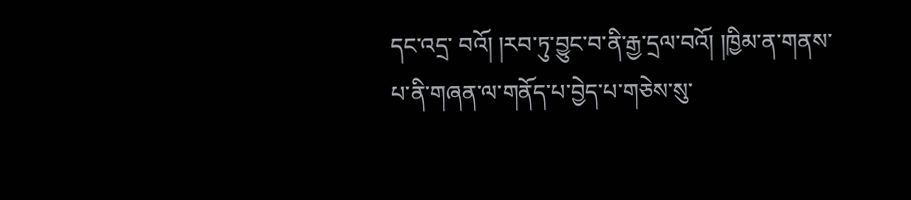དང་འདྲ་ བའོ། །རབ་ཏུ་བྱུང་བ་ནི་རྒྱ་དྲལ་བའོ། །ཁྱིམ་ན་གནས་པ་ནི་གཞན་ལ་གནོད་པ་བྱེད་པ་གཅེས་སུ་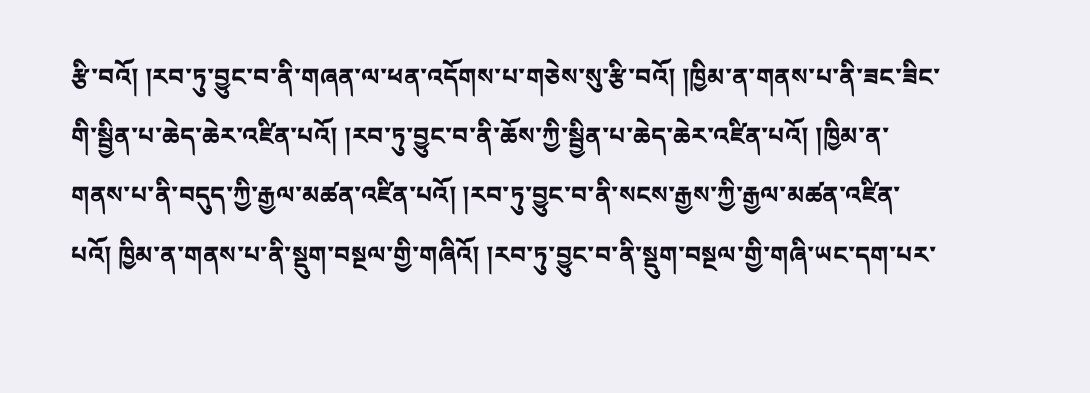རྩི་བའོ། །རབ་ཏུ་བྱུང་བ་ནི་གཞན་ལ་ཕན་འདོགས་པ་གཅེས་སུ་རྩི་བའོ། །ཁྱིམ་ན་གནས་པ་ནི་ཟང་ཟིང་གི་སྦྱིན་པ་ཆེད་ཆེར་འཛིན་པའོ། །རབ་ཏུ་བྱུང་བ་ནི་ཆོས་ཀྱི་སྦྱིན་པ་ཆེད་ཆེར་འཛིན་པའོ། །ཁྱིམ་ན་ གནས་པ་ནི་བདུད་ཀྱི་རྒྱལ་མཚན་འཛིན་པའོ། །རབ་ཏུ་བྱུང་བ་ནི་སངས་རྒྱས་ཀྱི་རྒྱལ་མཚན་འཛིན་པའོ། ཁྱིམ་ན་གནས་པ་ནི་སྡུག་བསྔལ་གྱི་གཞིའོ། །རབ་ཏུ་བྱུང་བ་ནི་སྡུག་བསྔལ་གྱི་གཞི་ཡང་དག་པར་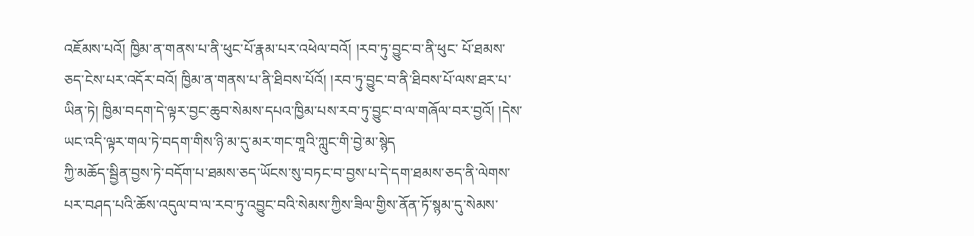འཇོམས་པའོ། ཁྱིམ་ན་གནས་པ་ནི་ཕུང་པོ་རྣམ་པར་འཕེལ་བའོ། །རབ་ཏུ་བྱུང་བ་ནི་ཕུང་ པོ་ཐམས་ཅད་ངེས་པར་འདོར་བའོ། ཁྱིམ་ན་གནས་པ་ནི་ཐིབས་པོའོ། །རབ་ཏུ་བྱུང་བ་ནི་ཐིབས་པོ་ལས་ཐར་པ་ཡིན་ཏེ། ཁྱིམ་བདག་དེ་ལྟར་བྱང་ཆུབ་སེམས་དཔའ་ཁྱིམ་པས་རབ་ཏུ་བྱུང་བ་ལ་གཞོལ་བར་བྱའོ། །དེས་ཡང་འདི་ལྟར་གལ་ཏེ་བདག་གིས་ཉི་མ་དུ་མར་གང་གཱའི་ཀླུང་གི་བྱེ་མ་སྙེད
ཀྱི་མཆོད་སྦྱིན་བྱས་ཏེ་བདོག་པ་ཐམས་ཅད་ཡོངས་སུ་བཏང་བ་བྱས་པ་དེ་དག་ཐམས་ཅད་ནི་ལེགས་པར་བཤད་པའི་ཆོས་འདུལ་བ་ལ་རབ་ཏུ་འབྱུང་བའི་སེམས་ཀྱིས་ཟིལ་གྱིས་ནོན་ཏོ་སྙམ་དུ་སེམས་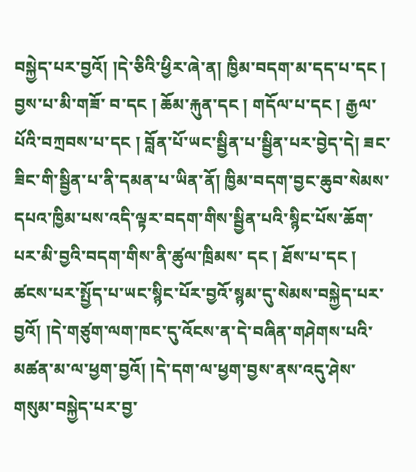བསྐྱེད་པར་བྱའོ། །དེ་ཅིའི་ཕྱིར་ཞེ་ན། ཁྱིམ་བདག་མ་དད་པ་དང ། བྱས་པ་མི་གཟོ་ བ་དང ། ཆོམ་རྐུན་དང ། གདོལ་པ་དང ། རྒྱལ་པོའི་བཀྲབས་པ་དང ། བློན་པོ་ཡང་སྦྱིན་པ་སྦྱིན་པར་བྱེད་དེ། ཟང་ཟིང་གི་སྦྱིན་པ་ནི་དམན་པ་ཡིན་ནོ། ཁྱིམ་བདག་བྱང་ཆུབ་སེམས་དཔའ་ཁྱིམ་པས་འདི་ལྟར་བདག་གིས་སྦྱིན་པའི་སྙིང་པོས་ཆོག་པར་མི་བྱའི་བདག་གིས་ནི་ཚུལ་ཁྲིམས་ དང ། ཐོས་པ་དང ། ཚངས་པར་སྤྱོད་པ་ཡང་སྙིང་པོར་བྱའོ་སྙམ་དུ་སེམས་བསྐྱེད་པར་བྱའོ། །དེ་གཙུག་ལག་ཁང་དུ་འོངས་ན་དེ་བཞིན་གཤེགས་པའི་མཚན་མ་ལ་ཕྱག་བྱའོ། །དེ་དག་ལ་ཕྱག་བྱས་ནས་འདུ་ཤེས་གསུམ་བསྐྱེད་པར་བྱ་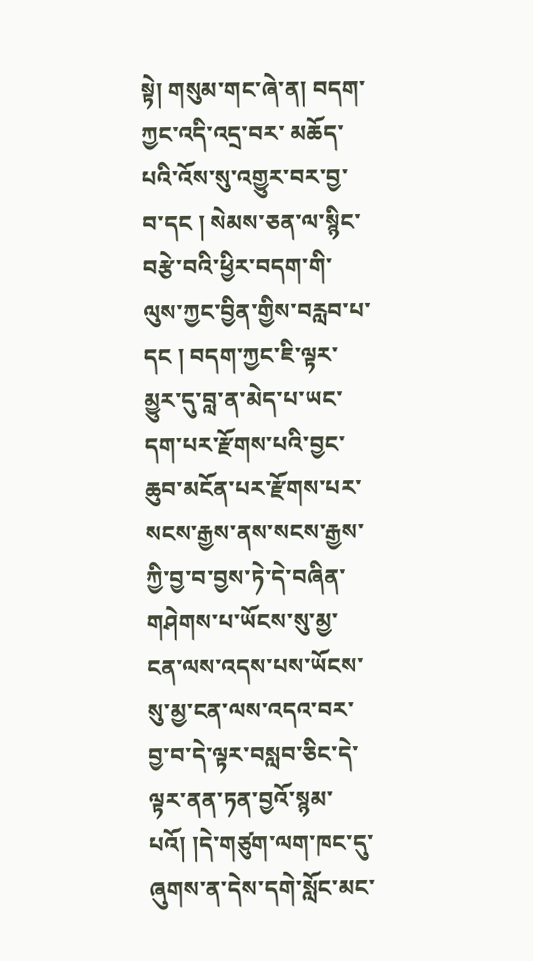སྟེ། གསུམ་གང་ཞེ་ན། བདག་ཀྱང་འདི་འདྲ་བར་ མཆོད་པའི་འོས་སུ་འགྱུར་བར་བྱ་བ་དང ། སེམས་ཅན་ལ་སྙིང་བརྩེ་བའི་ཕྱིར་བདག་གི་ལུས་ཀྱང་བྱིན་གྱིས་བརླབ་པ་དང ། བདག་ཀྱང་ཇི་ལྟར་མྱུར་དུ་བླ་ན་མེད་པ་ཡང་དག་པར་རྫོགས་པའི་བྱང་ཆུབ་མངོན་པར་རྫོགས་པར་སངས་རྒྱས་ནས་སངས་རྒྱས་ཀྱི་བྱ་བ་བྱས་ཏེ་དེ་བཞིན་གཤེགས་པ་ཡོངས་སུ་མྱ་ ངན་ལས་འདས་པས་ཡོངས་སུ་མྱ་ངན་ལས་འདའ་བར་བྱ་བ་དེ་ལྟར་བསླབ་ཅིང་དེ་ལྟར་ནན་ཏན་བྱའོ་སྙམ་པའོ། །དེ་གཙུག་ལག་ཁང་དུ་ཞུགས་ན་དེས་དགེ་སློང་མང་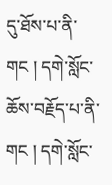དུ་ཐོས་པ་ནི་གང ། དགེ་སློང་ཆོས་བརྗོད་པ་ནི་གང ། དགེ་སློང་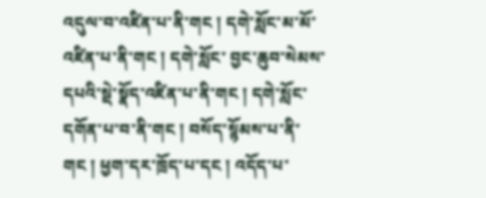འདུལ་བ་འཛིན་པ་ནི་གང ། དགེ་སློང་མ་མོ་འཛིན་པ་ནི་གང ། དགེ་སློང་ བྱང་ཆུབ་སེམས་དཔའི་སྡེ་སྣོད་འཛིན་པ་ནི་གང ། དགེ་སློང་དགོན་པ་བ་ནི་གང ། བསོད་སྙོམས་པ་ནི་གང ། ཕྱག་དར་ཁྲོད་པ་དང ། འདོད་པ་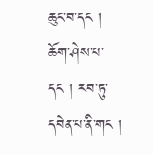ཆུང་བ་དང ། ཆོག་ཤེས་པ་དང ། རབ་ཏུ་དབེན་པ་ནི་གང །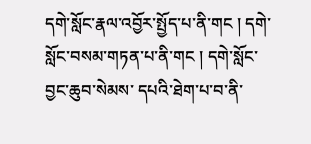དགེ་སློང་རྣལ་འབྱོར་སྤྱོད་པ་ནི་གང ། དགེ་སློང་བསམ་གཏན་པ་ནི་གང ། དགེ་སློང་བྱང་ཆུབ་སེམས་ དཔའི་ཐེག་པ་བ་ནི་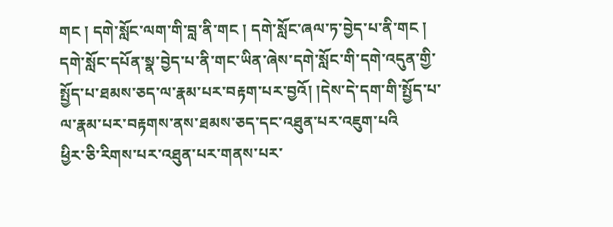གང ། དགེ་སློང་ལག་གི་བླ་ནི་གང ། དགེ་སློང་ཞལ་ཏ་བྱེད་པ་ནི་གང ། དགེ་སློང་དཔོན་སྣ་བྱེད་པ་ནི་གང་ཡིན་ཞེས་དགེ་སློང་གི་དགེ་འདུན་གྱི་སྤྱོད་པ་ཐམས་ཅད་ལ་རྣམ་པར་བརྟག་པར་བྱའོ། །དེས་དེ་དག་གི་སྤྱོད་པ་ལ་རྣམ་པར་བརྟགས་ནས་ཐམས་ཅད་དང་འཐུན་པར་འཇུག་པའི
ཕྱིར་ཅི་རིགས་པར་འཐུན་པར་གནས་པར་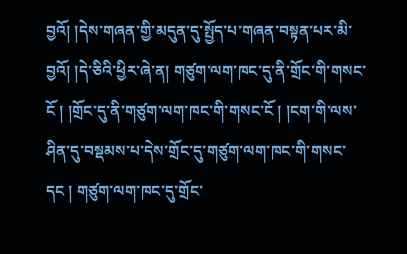བྱའོ། །དེས་གཞན་གྱི་མདུན་དུ་སྤྱོད་པ་གཞན་བསྟན་པར་མི་བྱའོ། །དེ་ཅིའི་ཕྱིར་ཞེ་ན། གཙུག་ལག་ཁང་དུ་ནི་གྲོང་གི་གསང་ངོ ། །གྲོང་དུ་ནི་གཙུག་ལག་ཁང་གི་གསང་ངོ ། །ངག་གི་ལས་ཤིན་དུ་བསྡམས་པ་དེས་གྲོང་དུ་གཙུག་ལག་ཁང་གི་གསང་དང ། གཙུག་ལག་ཁང་དུ་གྲོང་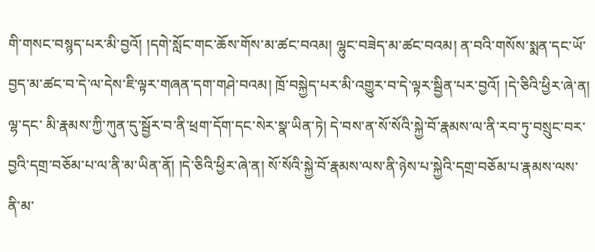གི་གསང་བསྙད་པར་མི་བྱའོ། །དགེ་སློང་གང་ཆོས་གོས་མ་ཚང་བའམ། ལྷུང་བཟེད་མ་ཚང་བའམ། ན་བའི་གསོས་སྨན་དང་ཡོ་བྱད་མ་ཚང་བ་དེ་ལ་དེས་ཇི་ལྟར་གཞན་དག་གཤེ་བའམ། ཁྲོ་བསྐྱེད་པར་མི་འགྱུར་བ་དེ་ལྟར་སྦྱིན་པར་བྱའོ། །དེ་ཅིའི་ཕྱིར་ཞེ་ན། ལྷ་དང་ མི་རྣམས་ཀྱི་ཀུན་དུ་སྦྱོར་བ་ནི་ཕྲག་དོག་དང་སེར་སྣ་ཡིན་ཏེ། དེ་བས་ན་སོ་སོའི་སྐྱེ་བོ་རྣམས་ལ་ནི་རབ་ཏུ་བསྲུང་བར་བྱའི་དགྲ་བཅོམ་པ་ལ་ནི་མ་ཡིན་ནོ། །དེ་ཅིའི་ཕྱིར་ཞེ་ན། སོ་སོའི་སྐྱེ་བོ་རྣམས་ལས་ནི་ཉེས་པ་སྐྱེའི་དགྲ་བཅོམ་པ་རྣམས་ལས་ནི་མ་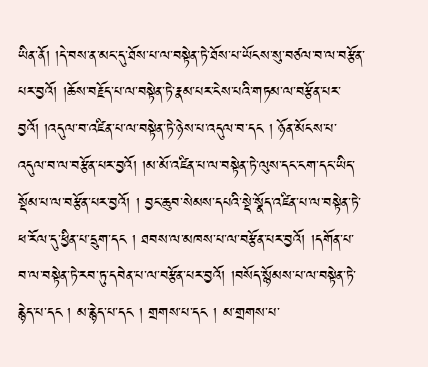ཡིན་ནོ། །དེ་བས་ན་མང་དུ་ཐོས་པ་ལ་བསྟེན་ཏེ་ཐོས་པ་ཡོངས་སུ་བཙལ་བ་ལ་བརྩོན་པར་བྱའོ། །ཆོས་བརྗོད་པ་ལ་བསྟེན་ཏེ་རྣམ་པར་ངེས་པའི་གཏམ་ལ་བརྩོན་པར་བྱའོ། །འདུལ་བ་འཛིན་པ་ལ་བསྟེན་ཏེ་ཉེས་པ་འདུལ་བ་དང ། ཉོན་མོངས་པ་འདུལ་བ་ལ་བརྩོན་པར་བྱའོ། །མ་མོ་འཛིན་པ་ལ་བསྟེན་ཏེ་ལུས་དང་ངག་དང་ཡིད་སྡོམ་པ་ལ་བརྩོན་པར་བྱའོ། ། བྱང་ཆུབ་སེམས་དཔའི་སྡེ་སྣོད་འཛིན་པ་ལ་བསྟེན་ཏེ་ཕ་རོལ་དུ་ཕྱིན་པ་དྲུག་དང ། ཐབས་ལ་མཁས་པ་ལ་བརྩོན་པར་བྱའོ། །དགོན་པ་བ་ལ་བསྟེན་ཏེ་རབ་ཏུ་དབེན་པ་ལ་བརྩོན་པར་བྱའོ། །བསོད་སྙོམས་པ་ལ་བསྟེན་ཏེ་རྙེད་པ་དང ། མ་རྙེད་པ་དང ། གྲགས་པ་དང ། མ་གྲགས་པ་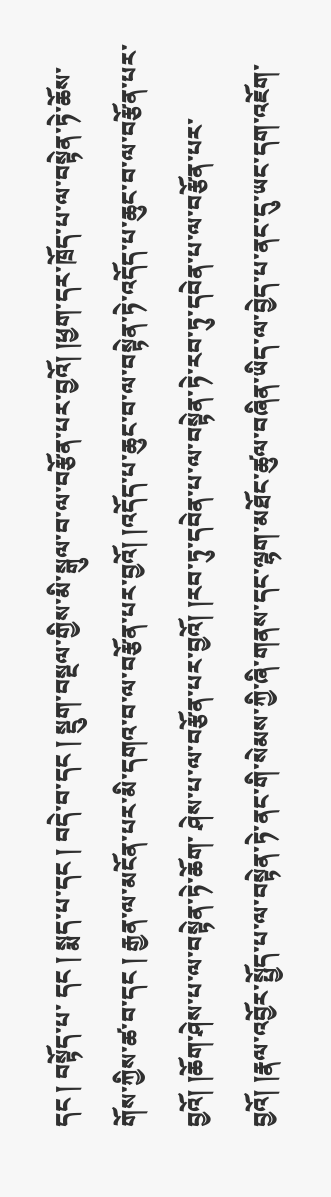དང ། བསྟོད་པ་ དང ། སྨད་པ་དང ། བདེ་བ་དང ། སྡུག་བསྔལ་གྱིས་མི་སྒུལ་བ་ལ་བརྩོན་པར་བྱའོ། །ཕྱག་དར་ཁྲོད་པ་ལ་བསྟེན་ཏེ་ཆོས་གོས་ཀྱིས་ཚ་བ་དང ། རྒྱན་ལ་མངོན་པར་མི་དགའ་བ་ལ་བརྩོན་པར་བྱའོ། །འདོད་པ་ཆུང་བ་ལ་བསྟེན་ཏེ་འདོད་པ་ཆུང་བ་ལ་བརྩོན་པར་བྱའོ། །ཆོག་ཤེས་པ་ལ་བསྟེན་ཏེ་ཆོག་ ཤེས་པ་ལ་བརྩོན་པར་བྱའོ། །རབ་ཏུ་དབེན་པ་ལ་བསྟེན་ཏེ་རབ་ཏུ་དབེན་པ་ལ་བརྩོན་པར་བྱའོ། །རྣལ་འབྱོར་སྤྱོད་པ་ལ་བསྟེན་ཏེ་ནང་གི་སེམས་ཀྱི་ཞི་གནས་དང་ལྷག་མཐོང་ཚུལ་བཞིན་ཡིད་ལ་བྱེད་པ་ནང་དུ་ཡང་དག་འཇོག་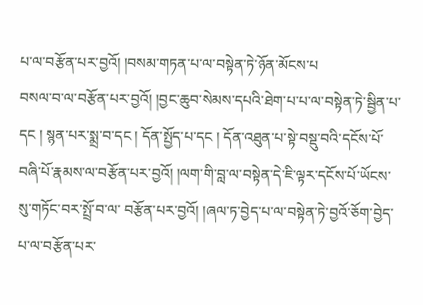པ་ལ་བརྩོན་པར་བྱའོ། །བསམ་གཏན་པ་ལ་བསྟེན་ཏེ་ཉོན་མོངས་པ
བསལ་བ་ལ་བརྩོན་པར་བྱའོ། །བྱང་ཆུབ་སེམས་དཔའི་ཐེག་པ་པ་ལ་བསྟེན་ཏེ་སྦྱིན་པ་དང ། སྙན་པར་སྨྲ་བ་དང ། དོན་སྤྱོད་པ་དང ། དོན་འཐུན་པ་སྟེ་བསྡུ་བའི་དངོས་པོ་བཞི་པོ་རྣམས་ལ་བརྩོན་པར་བྱའོ། །ལག་གི་བླ་ལ་བསྟེན་དེ་ཇི་ལྟར་དངོས་པོ་ཡོངས་སུ་གཏོང་བར་སྤྲོ་བ་ལ་ བརྩོན་པར་བྱའོ། །ཞལ་ཏ་བྱེད་པ་ལ་བསྟེན་ཏེ་བྱའོ་ཅོག་བྱེད་པ་ལ་བརྩོན་པར་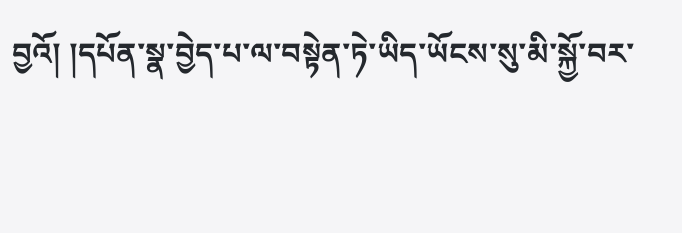བྱའོ། །དཔོན་སྣ་བྱེད་པ་ལ་བསྟེན་ཏེ་ཡིད་ཡོངས་སུ་མི་སྐྱོ་བར་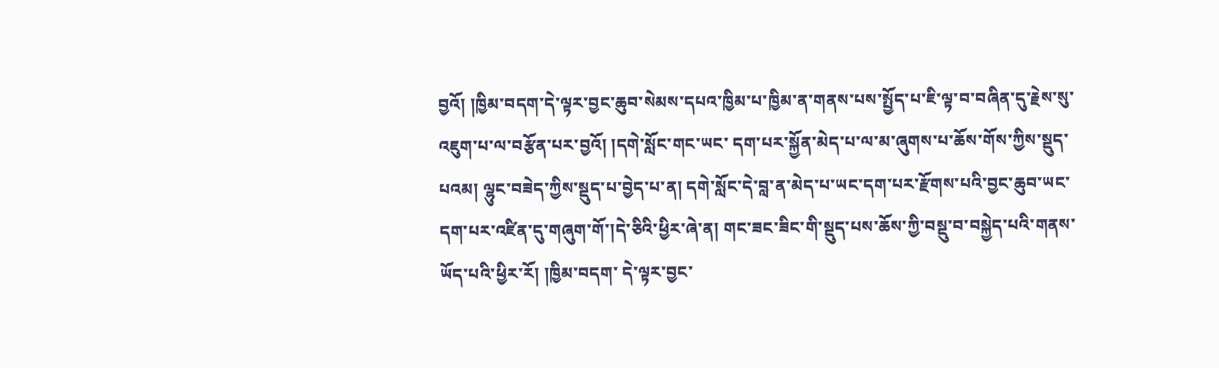བྱའོ། །ཁྱིམ་བདག་དེ་ལྟར་བྱང་ཆུབ་སེམས་དཔའ་ཁྱིམ་པ་ཁྱིམ་ན་གནས་པས་སྤྱོད་པ་ཇི་ལྟ་བ་བཞིན་དུ་རྗེས་སུ་འཇུག་པ་ལ་བརྩོན་པར་བྱའོ། །དགེ་སློང་གང་ཡང་ དག་པར་སྐྱོན་མེད་པ་ལ་མ་ཞུགས་པ་ཆོས་གོས་ཀྱིས་སྡུད་པའམ། ལྷུང་བཟེད་ཀྱིས་སྡུད་པ་བྱེད་པ་ན། དགེ་སློང་དེ་བླ་ན་མེད་པ་ཡང་དག་པར་རྫོགས་པའི་བྱང་ཆུབ་ཡང་དག་པར་འཛིན་དུ་གཞུག་གོ་།དེ་ཅིའི་ཕྱིར་ཞེ་ན། གང་ཟང་ཟིང་གི་སྡུད་པས་ཆོས་ཀྱི་བསྡུ་བ་བསྐྱེད་པའི་གནས་ཡོད་པའི་ཕྱིར་རོ། །ཁྱིམ་བདག་ དེ་ལྟར་བྱང་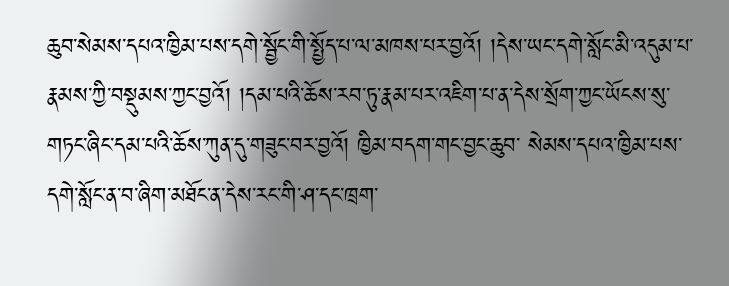ཆུབ་སེམས་དཔའ་ཁྱིམ་པས་དགེ་སྦྱོང་གི་སྤྱོད་པ་ལ་མཁས་པར་བྱའོ། །དེས་ཡང་དགེ་སློང་མི་འདུམ་པ་རྣམས་ཀྱི་བསྡུམས་ཀྱང་བྱའོ། །དམ་པའི་ཆོས་རབ་ཏུ་རྣམ་པར་འཇིག་པ་ན་དེས་སྲོག་ཀྱང་ཡོངས་སུ་གཏང་ཞིང་དམ་པའི་ཆོས་ཀུན་དུ་གཟུང་བར་བྱའོ། ཁྱིམ་བདག་གང་བྱང་ཆུབ་ སེམས་དཔའ་ཁྱིམ་པས་དགེ་སློང་ན་བ་ཞིག་མཐོང་ན་དེས་རང་གི་ཤ་དང་ཁྲག་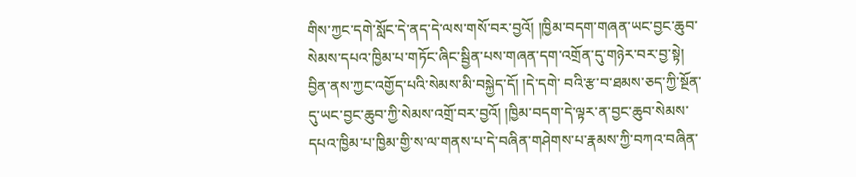གིས་ཀྱང་དགེ་སློང་དེ་ནད་དེ་ལས་གསོ་བར་བྱའོ། །ཁྱིམ་བདག་གཞན་ཡང་བྱང་ཆུབ་སེམས་དཔའ་ཁྱིམ་པ་གཏོང་ཞིང་སྦྱིན་པས་གཞན་དག་འགྲོན་དུ་གཉེར་བར་བྱ་སྟེ། བྱིན་ནས་ཀྱང་འགྱོད་པའི་སེམས་མི་བསྐྱེད་དོ། །དེ་དགེ་ བའི་རྩ་བ་ཐམས་ཅད་ཀྱི་སྔོན་དུ་ཡང་བྱང་ཆུབ་ཀྱི་སེམས་འགྲོ་བར་བྱའོ། །ཁྱིམ་བདག་དེ་ལྟར་ན་བྱང་ཆུབ་སེམས་དཔའ་ཁྱིམ་པ་ཁྱིམ་གྱི་ས་ལ་གནས་པ་དེ་བཞིན་གཤེགས་པ་རྣམས་ཀྱི་བཀའ་བཞིན་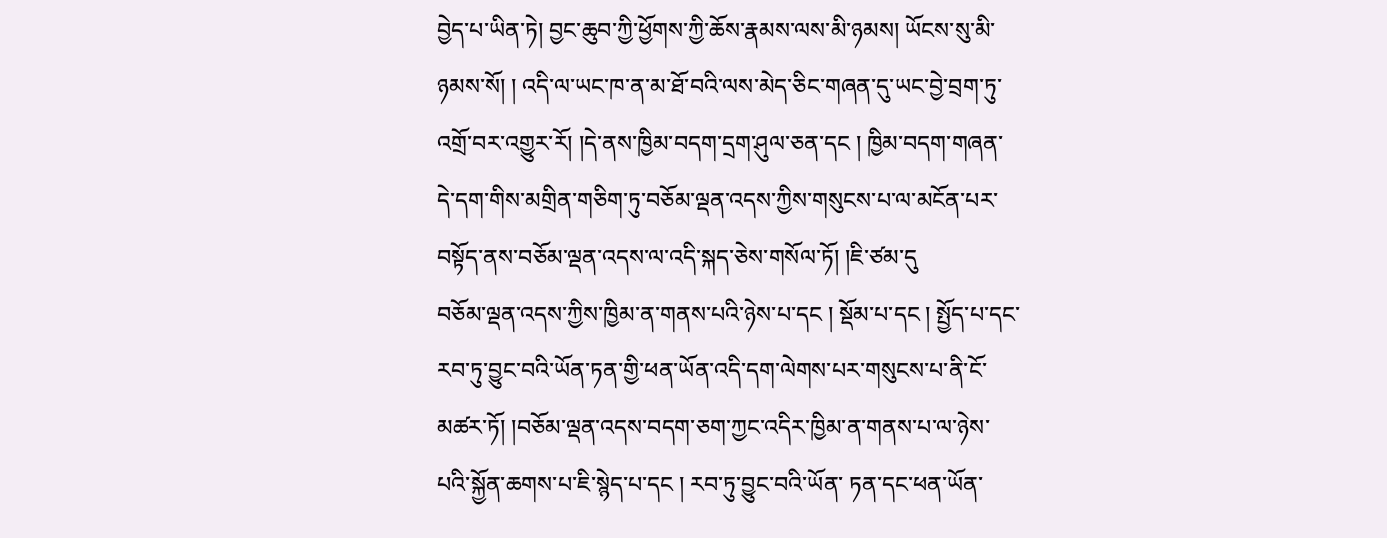བྱེད་པ་ཡིན་ཏེ། བྱང་ཆུབ་ཀྱི་ཕྱོགས་ཀྱི་ཆོས་རྣམས་ལས་མི་ཉམས། ཡོངས་སུ་མི་ཉམས་སོ། ། འདི་ལ་ཡང་ཁ་ན་མ་ཐོ་བའི་ལས་མེད་ཅིང་གཞན་དུ་ཡང་བྱེ་བྲག་ཏུ་འགྲོ་བར་འགྱུར་རོ། །དེ་ནས་ཁྱིམ་བདག་དྲག་ཤུལ་ཅན་དང ། ཁྱིམ་བདག་གཞན་དེ་དག་གིས་མགྲིན་གཅིག་ཏུ་བཅོམ་ལྡན་འདས་ཀྱིས་གསུངས་པ་ལ་མངོན་པར་བསྟོད་ནས་བཅོམ་ལྡན་འདས་ལ་འདི་སྐད་ཅེས་གསོལ་ཏོ། །ཇི་ཙམ་དུ
བཅོམ་ལྡན་འདས་ཀྱིས་ཁྱིམ་ན་གནས་པའི་ཉེས་པ་དང ། སྡོམ་པ་དང ། སྤྱོད་པ་དང་རབ་ཏུ་བྱུང་བའི་ཡོན་ཏན་གྱི་ཕན་ཡོན་འདི་དག་ལེགས་པར་གསུངས་པ་ནི་ངོ་མཚར་ཏོ། །བཅོམ་ལྡན་འདས་བདག་ཅག་ཀྱང་འདིར་ཁྱིམ་ན་གནས་པ་ལ་ཉེས་པའི་སྐྱོན་ཆགས་པ་ཇི་སྙེད་པ་དང ། རབ་ཏུ་བྱུང་བའི་ཡོན་ ཏན་དང་ཕན་ཡོན་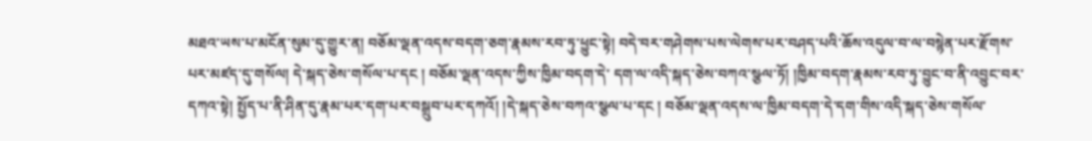མཐའ་ཡས་པ་མངོན་སུམ་དུ་གྱུར་ན། བཅོམ་ལྡན་འདས་བདག་ཅག་རྣམས་རབ་ཏུ་ཕྱུང་སྟེ། བདེ་བར་གཤེགས་པས་ལེགས་པར་བཤད་པའི་ཆོས་འདུལ་བ་ལ་བསྙེན་པར་རྫོགས་པར་མཛད་དུ་གསོལ། དེ་སྐད་ཅེས་གསོལ་པ་དང ། བཅོམ་ལྡན་འདས་ཀྱིས་ཁྱིམ་བདག་དེ་ དག་ལ་འདི་སྐད་ཅེས་བཀའ་སྩལ་ཏོ། །ཁྱིམ་བདག་རྣམས་རབ་ཏུ་བྱུང་བ་ནི་འབྱུང་བར་དཀའ་སྟེ། སྤྱོད་པ་ནི་ཤིན་དུ་རྣམ་པར་དག་པར་བསྒྲུབ་པར་དཀའོ། །དེ་སྐད་ཅེས་བཀའ་སྩལ་པ་དང ། བཅོམ་ལྡན་འདས་ལ་ཁྱིམ་བདག་དེ་དག་གིས་འདི་སྐད་ཅེས་གསོལ་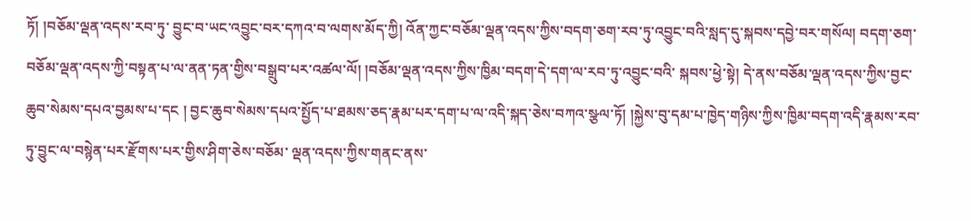ཏོ། །བཅོམ་ལྡན་འདས་རབ་ཏུ་ བྱུང་བ་ཡང་འབྱུང་བར་དཀའ་བ་ལགས་མོད་ཀྱི། འོན་ཀྱང་བཅོམ་ལྡན་འདས་ཀྱིས་བདག་ཅག་རབ་ཏུ་འབྱུང་བའི་སླད་དུ་སྐབས་དབྱེ་བར་གསོལ། བདག་ཅག་བཅོམ་ལྡན་འདས་ཀྱི་བསྟན་པ་ལ་ནན་ཏན་གྱིས་བསྒྲུབ་པར་འཚལ་ལོ། །བཅོམ་ལྡན་འདས་ཀྱིས་ཁྱིམ་བདག་དེ་དག་ལ་རབ་ཏུ་འབྱུང་བའི་ སྐབས་ཕྱེ་སྟེ། དེ་ནས་བཅོམ་ལྡན་འདས་ཀྱིས་བྱང་ཆུབ་སེམས་དཔའ་བྱམས་པ་དང ། བྱང་ཆུབ་སེམས་དཔའ་སྤྱོད་པ་ཐམས་ཅད་རྣམ་པར་དག་པ་ལ་འདི་སྐད་ཅེས་བཀའ་སྩལ་ཏོ། །སྐྱེས་བུ་དམ་པ་ཁྱེད་གཉིས་ཀྱིས་ཁྱིམ་བདག་འདི་རྣམས་རབ་ཏུ་བྱུང་ལ་བསྙེན་པར་རྫོགས་པར་གྱིས་ཤིག་ཅེས་བཅོམ་ ལྡན་འདས་ཀྱིས་གནང་ནས་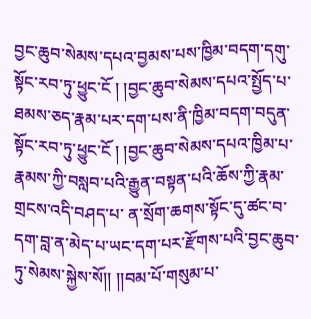བྱང་ཆུབ་སེམས་དཔའ་བྱམས་པས་ཁྱིམ་བདག་དགུ་སྟོང་རབ་ཏུ་ཕྱུང་ངོ ། །བྱང་ཆུབ་སེམས་དཔའ་སྤྱོད་པ་ཐམས་ཅད་རྣམ་པར་དག་པས་ནི་ཁྱིམ་བདག་བདུན་སྟོང་རབ་ཏུ་ཕྱུང་ངོ ། །བྱང་ཆུབ་སེམས་དཔའ་ཁྱིམ་པ་རྣམས་ཀྱི་བསླབ་པའི་རྒྱུན་བསྟན་པའི་ཆོས་ཀྱི་རྣམ་གྲངས་འདི་བཤད་པ་ ན་སྲོག་ཆགས་སྟོང་དུ་ཚང་བ་དག་བླ་ན་མེད་པ་ཡང་དག་པར་རྫོགས་པའི་བྱང་ཆུབ་ཏུ་སེམས་སྐྱེས་སོ།། །།བམ་པོ་གསུམ་པ་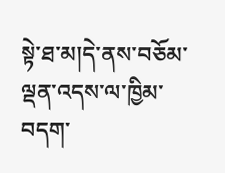སྟེ་ཐ་མ།དེ་ནས་བཅོམ་ལྡན་འདས་ལ་ཁྱིམ་བདག་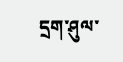དྲག་ཤུལ་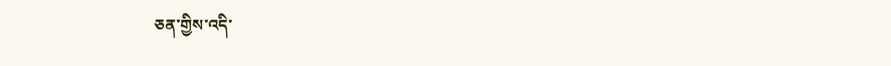ཅན་གྱིས་འདི་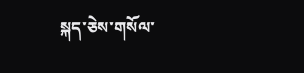སྐད་ཅེས་གསོལ་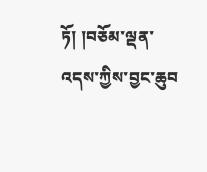ཏོ། །བཅོམ་ལྡན་འདས་ཀྱིས་བྱང་ཆུབ